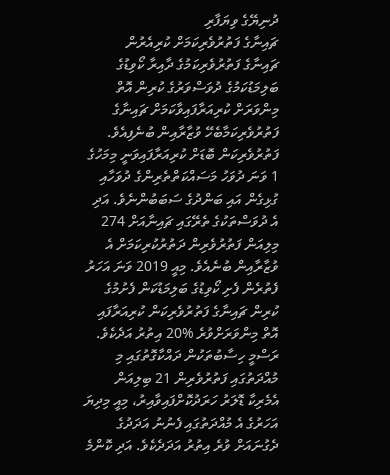ދުނިޔޭގެ ވިޔަފާރި
ޗައިނާގެ ފަތުރުވެރިކަމަށް ކުރިއެރުން
ޗައިނާގެ ފަތުރުވެރިކަމުގެ ދާއިރާ ކޯވިޑުގެ ބަލިމަޑުކަމުގެ ދުވަސްވަރުގެ ކުރިން އޮތް މިންވަރަށް ކުރިއަރާފައިވާކަމަށް ޗައިނާގެ ފަތުރުވެރިކަމާބެހޭ ވުޒާރާއިން ބުނެފިއެވެ.
ފަތުރުވެރިކަން ބޮޑަށް ކުރިއަރާފައިވަނީ މިމަހުގެ 1 ވަނަ ދުވަހު މަސައްކަތްތެރިންގެ ދުވަހާއި ގުޅިގެން އައި ބަންދުގެ ސަބަބުންނެވެ. އަދި އެ ދުވަސްތަކުގެ ތެރޭގައި ޗައިނާއަށް 274 މިލިއަން ފަތުރުވެރިން ދަތުރުކުރިކަމަށް އެ ވުޒާރާއިން ބުނެއެވެ. މިއީ 2019 ވަނަ އަހަރު ފެތުރެން ފެށި ކޯވިޑުގެ ބަލިމަޑުކަން ފެށުމުގެ ކުރިން ޗައިނާގެ ފަތުރުވެރިކަން ކުރިއަރާފައި އޮތް މިންވަރަށްވުރެ %20 އިތުރު އަދެކެވެ.
ރަސްމީ ހިސާބުތަކުން ދައްކާގޮތުގައި މި މުއްދަތުގައި ފަތުރުވެރިން 21 ބިލިއަން އެމެރިކާ ޑޮލަރު ހަރަދުކޮށްފައިވާއިރު، މިއީ މިދިޔަ އަހަރުގެ އެ މުއްދަތުގައި ފެނުނު އަދަދުގެ ދެގުނައަށް ވުރެ އިތުރު އަދަދެކެވެ. އަދި ކޮންމެ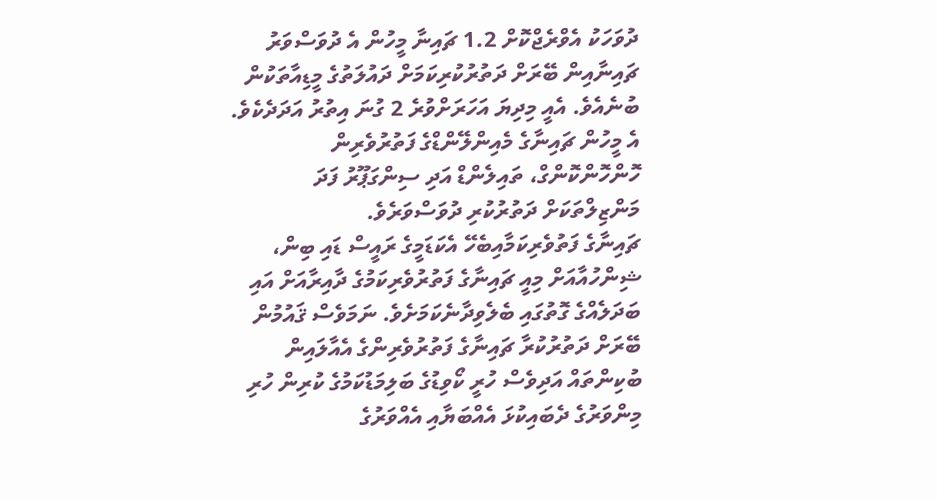ދުވަހަކު އެވްރެޖްކޮށް 1.2 ޗައިނާ މީހުން އެ ދުވަސްވަރު ޗައިނާއިން ބޭރަށް ދަތުރުކުރިކަމަށް ދައުލަތުގެ މީޑިއާތަކުން ބުނެއެވެ. އެއީ މިދިޔަ އަހަރަށްވުރެ 2 ގުނަ އިތުރު އަދަދެކެވެ. އެ މީހުން ޗައިނާގެ މެއިންލޭންޑްގެ ފަތުރުވެރިން ހޮންހޮންކޮންގް، ތައިލެންޑް އަދި ސިންގަޕޫރު ފަދަ މަންޒިލްތަކަށް ދަތުރުކުރި ދުވަސްވަރެވެ.
ޗައިނާގެ ފަތުވެރިކަމާއިބެހޭ އެކަޑަމީގެ ރައީސް ޑައި ބިން، ޝިންހުއާއަށް މިއީ ޗައިނާގެ ފަތުރުވެރިކަމުގެ ދާއިރާއަށް އައި ބަދަލެއްގެ ގޮތުގައި ބެލެވިދާނެކަމަށެވެ. ނަމަވެސް ޤައުމުން ބޭރަށް ދަތުރުކުރާ ޗައިނާގެ ފަތުރުވެރިންގެ އެއާލައިން ބުކިންތައް އަދިވެސް ހުރީ ކޯވިޑުގެ ބަލިމަޑުކަމުގެ ކުރިން ހުރި މިންވަރުގެ ދެބައިކުޅަ އެއްބަޔާއި އެއްވަރުގެ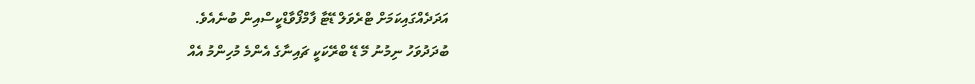އަދަދެއްގައިކަމަށް ޓްރެވަލް ޑޭޓާ ފާމްފޯވާޑްކީސްއިން ބުނެއެވެ.
ބުދަދުވަހު ނިމުނު މޭ ޑޭ ބްރޭކަކީ ޗައިނާގެ އެންމެ މުހިންމު އެއް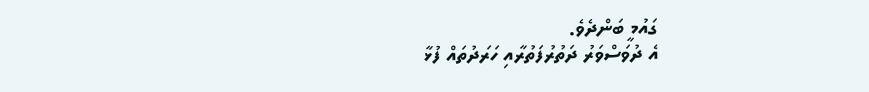ގައުމީ ބަންދެވެ.
އެ ދުވަސްވަރު ދަތުރުފަތުރާއި ހަރަދުތައް ފުޅާ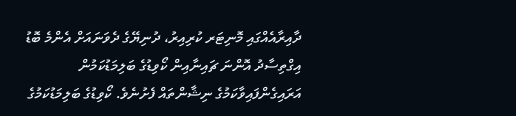ދާއިރާއެއްގައި މޮނިޓަރ ކުރިއިރު، ދުނިޔޭގެ ދެވަނައަށް އެންމެ ބޮޑު އިގްތިސާދު އޮންނަ ޗައިނާއިން ކޯވިޑުގެ ބަލިމަޑުކަމުން އަރައިގެންފައިވާކަމުގެ ނިޝާންތައް ފެށުނެވެ. ކޯވިޑުގެ ބަލިމަޑުކަމުގެ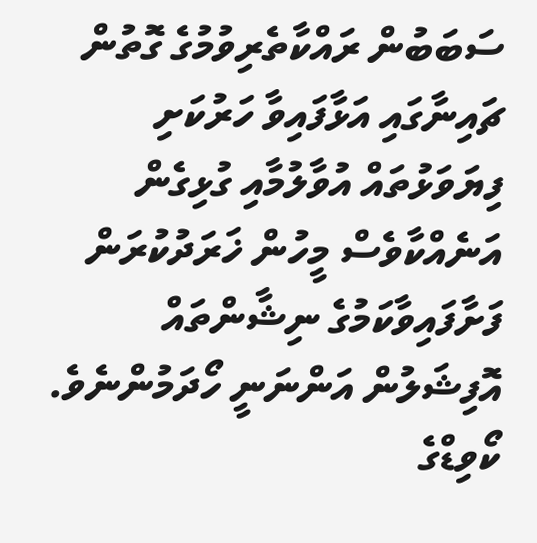ސަބަބުން ރައްކާތެރިވުމުގެ ގޮތުން ޗައިނާގައި އަޅާފައިވާ ހަރުކަށި ފިޔަވަޅުތައް އުވާލުމާއި ގުޅިގެން އަނެއްކާވެސް މީހުން ޚަރަދުކުރަން ފަށާފައިވާކަމުގެ ނިޝާންތައް އޮފިޝަލުން އަންނަނީ ހޯދަމުންނެވެ.
ކޯވިޑްގެ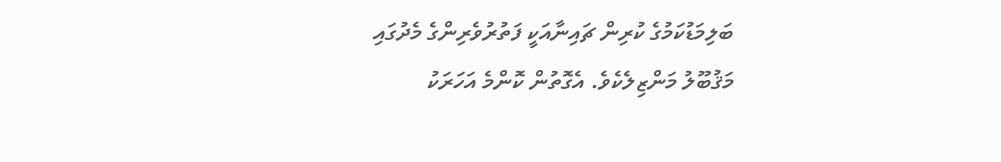ބަލިމަޑުކަމުގެ ކުރިން ޗައިނާއަކީ ފަތުރުވެރިންގެ މެދުގައި މަޤުބޫލު މަންޒިލެކެވެ. އެގޮތުން ކޮންމެ އަހަރަކު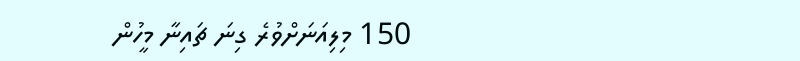150 މިލިއަނަށްވުރެ ގިނަ ޗައިނާ މީހުން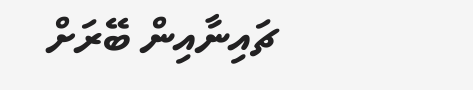ޗައިނާއިން ބޭރަށް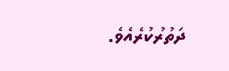ދަތުރުކުރެއެވެ.